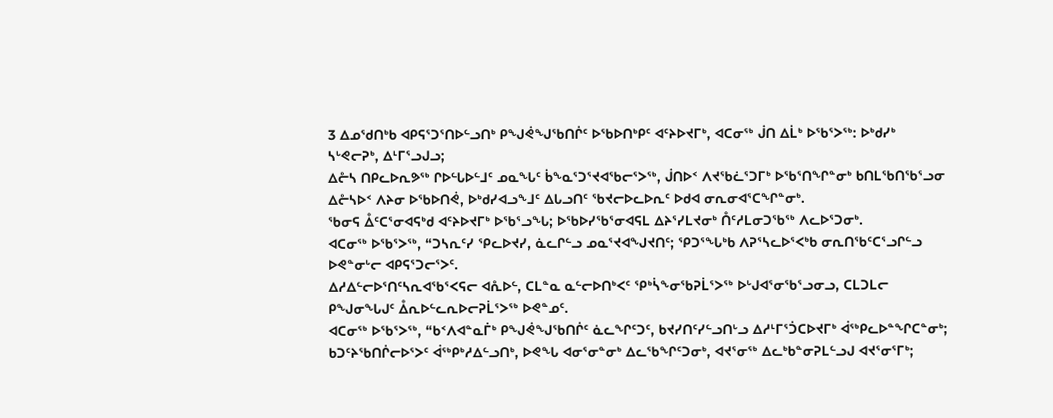3 ᐃᓄᖁᑎᒃᑲ ᐊᑭᕋᕐᑐᕐᑎᐅᓪᓗᑎᒃ ᑭᖑᕚᖑᖃᑎᒌᑦ ᐅᖃᐅᑎᒃᑭᑦ ᐊᑦᔨᐅᔪᒥᒃ, ᐊᑕᓂᖅ ᒎᑎ ᐃᒫᒃ ᐅᖃᕐᐳᖅ: ᐅᒃᑯᓯᒃ ᓴᒡᕙᓕᕈᒃ, ᐃᒻᒥᕐᓗᒍᓗ;
ᐃᓔᓴ ᑎᑭᓚᐅᕆᕗᖅ ᒋᐅᓪᒐᐅᓪᒧᑦ ᓄᓇᖓᑦ ᑳᖕᓇᕐᑐᕐᔪᐊᖃᓕᕐᐳᖅ, ᒎᑎᐅᑉ ᐱᔪᖃᓛᕐᑐᒥᒃ ᐅᖃᕐᑎᖏᓐᓂᒃ ᑲᑎᒪᖃᑎᖃᕐᓗᓂ ᐃᓔᓴᐅᑉ ᐱᔨᓂ ᐅᖃᐅᑎᕚ, ᐅᒃᑯᓯᐊᓗᖕᒧᑦ ᐃᒐᓗᑎᑦ ᖃᔪᓕᐅᓚᐅᕆᑦ ᐅᑯᐊ ᓂᕆᓂᐊᕐᑕᖏᓐᓂᒃ.
ᖃᓂᕋ ᐂᑦᑕᕐᓂᐊᕋᒃᑯ ᐊᑦᔨᐅᔪᒥᒃ ᐅᖃᕐᓗᖓ; ᐅᖃᐅᓯᖃᕐᓂᐊᕋᒪ ᐃᔨᕐᓯᒪᔪᓂᒃ ᑍᑦᓱᒪᓂᑐᖃᖅ ᐱᓚᐅᕐᑐᓂᒃ.
ᐊᑕᓂᖅ ᐅᖃᕐᐳᖅ, “ᑐᓴᕆᑦᓯ ᕿᓚᐅᔪᓯ, ᓈᓚᒋᓪᓗ ᓄᓇᕐᔪᐊᖑᔪᑎᑦ; ᕿᑐᕐᖓᒃᑲ ᐱᕈᕐᓴᓚᐅᕐᐸᒃᑲ ᓂᕆᑎᖃᑦᑕᕐᓗᒋᓪᓗ ᐅᕙᓐᓂᒡᓕ ᐊᑭᕋᕐᑐᓕᕐᐳᑦ.
ᐃᓱᐃᓪᓕᐅᕐᑎᑦᓴᕆᐊᖃᕐᐸᕋᓕ ᐊᕅᐅᓪ, ᑕᒪᓐᓇ ᓇᓪᓕᐅᑎᒃᐸᑦ ᕿᒃᓵᖕᓂᖃᕈᒫᕐᐳᖅ ᐅᒡᒍᐊᕐᓂᖃᕐᓗᓂᓗ, ᑕᒪᑐᒪᓕ ᑭᖑᓂᖓᒍᑦ ᐂᕆᐅᓪᓚᕆᐅᓕᕈᒫᕐᐳᖅ ᐅᕙᓐᓄᑦ.
ᐊᑕᓂᖅ ᐅᖃᕐᐳᖅ, “ᑲᑉᐱᐊᓐᓇᒦᒃ ᑭᖑᕚᖑᖃᑎᒌᑦ ᓈᓚᖏᑦᑐᑦ, ᑲᔪᓯᑎᑦᓯᓪᓗᑎᒡᓗ ᐃᓱᒻᒥᕐᑑᑕᐅᔪᒥᒃ ᐋᖅᑭᓚᐅᓐᖏᑕᓐᓂᒃ; ᑲᑐᑦᔨᖃᑎᒌᓕᐅᕐᐳᑦ ᐋᖅᑭᒃᓱᐃᓪᓗᑎᒃ, ᐅᕙᖓ ᐊᓂᕐᓂᓐᓂᒃ ᐃᓚᖃᖏᑦᑐᓂᒃ, ᐊᔪᕐᓂᖅ ᐃᓚᒃᑲᓐᓂᕈᒪᓪᓗᒍ ᐊᔪᕐᓂᕐᒥᒃ;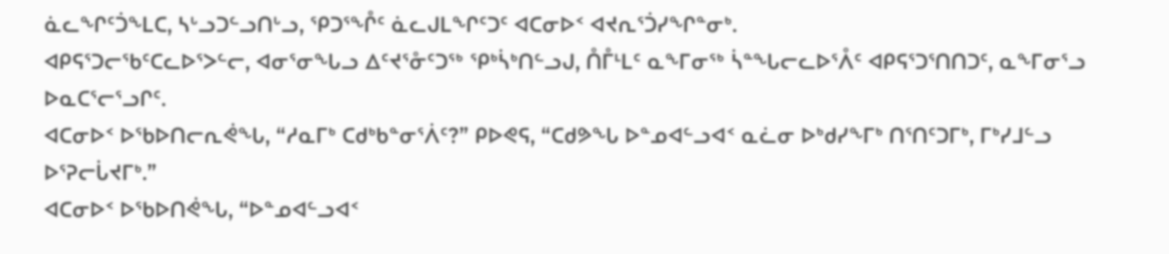ᓈᓚᖏᑦᑑᖕᒪᑕ, ᓴᒡᓗᑐᓪᓗᑎᒡᓗ, ᕿᑐᕐᖎᑦ ᓈᓚᒍᒪᖏᑦᑐᑦ ᐊᑕᓂᐅᑉ ᐊᔪᕆᕐᑑᓯᖏᓐᓂᒃ.
ᐊᑭᕋᕐᑐᓕᖃᑦᑕᓚᐅᕐᐳᓪᓕ, ᐊᓂᕐᓂᖓᓗ ᐃᑦᔪᕐᓁᑦᑐᖅ ᕿᒃᓵᒃᑎᓪᓗᒍ, ᑍᒤᒻᒪᑦ ᓇᖕᒥᓂᖅ ᓵᓐᖓᓕᓚᐅᕐᐰᑦ ᐊᑭᕋᕐᑐᕐᑎᑎᑐᑦ, ᓇᖕᒥᓂᕐᓗ ᐅᓇᑕᕐᓕᕐᓗᒋᑦ.
ᐊᑕᓂᐅᑉ ᐅᖃᐅᑎᓕᕆᕚᖓ, “ᓱᓇᒥᒃ ᑕᑯᒃᑲᓐᓂᕐᐲᑦ?” ᑭᐅᕙᕋ, “ᑕᑯᕗᖓ ᐅᓐᓄᐊᓪᓗᐊᑉ ᓇᓛᓂ ᐅᒃᑯᓯᖕᒥᒃ ᑎᕐᑎᑦᑐᒥᒃ, ᒥᒃᓯᒧᓪᓗ ᐅᕐᕈᓕᒑᔪᒥᒃ.”
ᐊᑕᓂᐅᑉ ᐅᖃᐅᑎᕚᖓ, “ᐅᓐᓄᐊᓪᓗᐊᑉ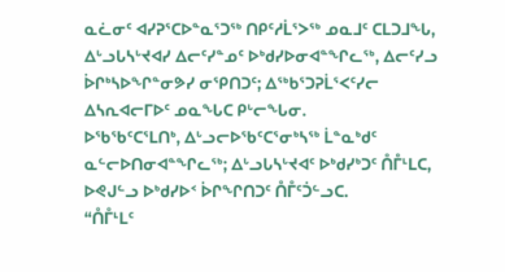ᓇᓛᓂᑦ ᐊᓯᕈᕐᑕᐅᓐᓇᕐᑐᖅ ᑎᑭᑦᓱᒫᕐᐳᖅ ᓄᓇᒧᑦ ᑕᒪᑐᒧᖓ,
ᐃᒡᓗᒐᓴᒡᔪᐊᓯ ᐃᓕᑦᓯᓐᓄᑦ ᐅᒃᑯᓯᐅᓂᐊᓐᖏᓚᖅ, ᐃᓕᑦᓯᓗ ᐆᒋᒃᓴᐅᖏᓐᓂᕗᓯ ᓂᕿᑎᑐᑦ; ᐃᖅᑲᕐᑐᕈᒫᕐᐸᑦᓯᓕ ᐃᓴᕆᐊᓕᒥᐅᑦ ᓄᓇᖓᑕ ᑭᒡᓕᖓᓂ.
ᐅᖃᖃᑦᑕᕐᒪᑎᒃ, ᐃᒡᓗᓕᐅᖃᑦᑕᕐᓂᒃᓴᖅ ᒫᓐᓇᒃᑯᑦ ᓇᓪᓕᐅᑎᓂᐊᓐᖏᓚᖅ; ᐃᒡᓗᒐᓴᒡᔪᐊᑦ ᐅᒃᑯᓯᒃᑐᑦ ᑍᒤᒻᒪᑕ, ᐅᕙᒍᓪᓗ ᐅᒃᑯᓯᐅᑉ ᐆᒋᖏᑎᑐᑦ ᑍᒤᑦᑑᓪᓗᑕ.
“ᑍᒤᒻᒪᑦ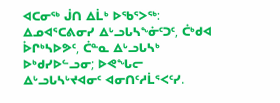ᐊᑕᓂᖅ ᒎᑎ ᐃᒫᒃ ᐅᖃᕐᐳᖅ: ᐃᓄᐊᕐᑕᕕᓂᓯ ᐃᒡᓗᒐᓴᖕᓃᑦᑐᑦ, ᑖᒃᑯᐊ ᐆᒋᒃᓴᐅᕗᑦ, ᑖᓐᓇ ᐃᒡᓗᒐᓴᒃ ᐅᒃᑯᓯᐅᓪᓗᓂ; ᐅᕙᖓᓕ ᐃᒡᓗᒐᓴᒡᔪᐊᓂᑦ ᐊᓂᑎᑦᓱᒫᕐᐸᑦᓯ.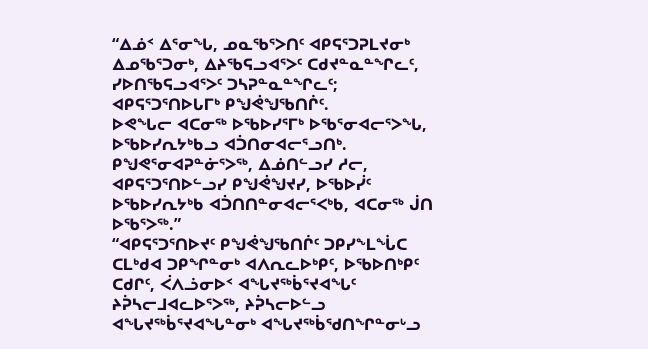“ᐃᓅᑉ ᐃᕐᓂᖓ, ᓄᓇᖃᕐᐳᑎᑦ ᐊᑭᕋᕐᑐᕈᒪᔪᓂᒃ ᐃᓄᖃᕐᑐᓂᒃ, ᐃᔨᖃᕋᓗᐊᕐᐳᑦ ᑕᑯᔪᓐᓇᓐᖏᓚᑦ, ᓯᐅᑎᖃᕋᓗᐊᕐᐳᑦ ᑐᓴᕈᓐᓇᓐᖏᓚᑦ; ᐊᑭᕋᕐᑐᕐᑎᐅᒐᒥᒃ ᑭᖑᕚᖑᖃᑎᒌᑦ.
ᐅᕙᖓᓕ ᐊᑕᓂᖅ ᐅᖃᐅᓯᕐᒥᒃ ᐅᖃᕐᓂᐊᓕᕐᐳᖓ, ᐅᖃᐅᓯᕆᔭᒃᑲᓗ ᐊᑑᑎᓂᐊᓕᕐᓗᑎᒃ. ᑭᖑᕙᕐᓂᐊᕈᓐᓃᕐᐳᖅ, ᐃᓅᑎᓪᓗᓯ ᓱᓕ, ᐊᑭᕋᕐᑐᕐᑎᐅᓪᓗᓯ ᑭᖑᕚᖑᔪᓯ, ᐅᖃᐅᓰᑦ ᐅᖃᐅᓯᕆᔭᒃᑲ ᐊᑑᑎᑎᓐᓂᐊᓕᕐᐸᒃᑲ, ᐊᑕᓂᖅ ᒎᑎ ᐅᖃᕐᐳᖅ.”
“ᐊᑭᕋᕐᑐᕐᑎᐅᔪᑦ ᑭᖑᕚᖑᖃᑎᒌᑦ ᑐᑭᓯᖕᒪᖔᑕ ᑕᒪᒃᑯᐊ ᑐᑭᖏᓐᓂᒃ ᐊᐱᕆᓚᐅᒃᑭᑦ, ᐅᖃᐅᑎᒃᑭᑦ ᑕᑯᒋᑦ, ᐹᐱᓘᓂᐅᑉ ᐊᖓᔪᖅᑳᕐᔪᐊᖓᑦ ᔨᕉᓴᓕᒧᐊᓚᐅᕐᐳᖅ, ᔨᕉᓴᓕᐅᓪᓗ ᐊᖓᔪᖅᑳᕐᔪᐊᖓᓐᓂᒃ ᐊᖓᔪᖅᑳᖁᑎᖏᓐᓂᒡᓗ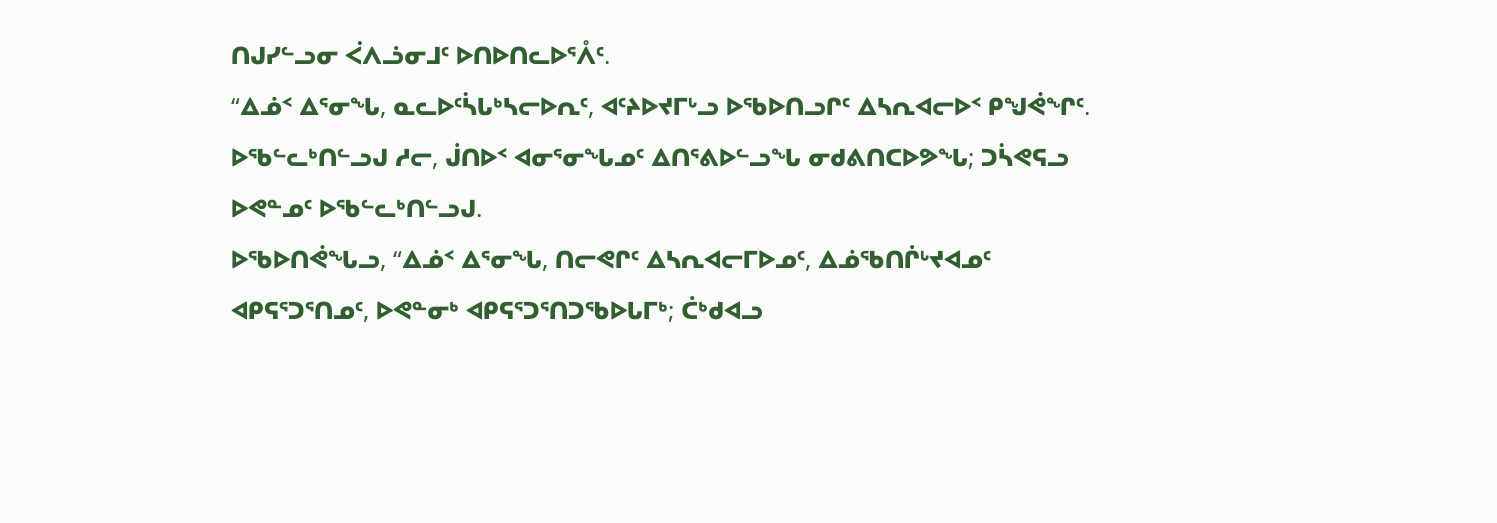ᑎᒍᓯᓪᓗᓂ ᐹᐱᓘᓂᒧᑦ ᐅᑎᐅᑎᓚᐅᕐᐰᑦ.
“ᐃᓅᑉ ᐃᕐᓂᖓ, ᓇᓚᐅᑦᓵᒐᒃᓴᓕᐅᕆᑦ, ᐊᑦᔨᐅᔪᒥᒡᓗ ᐅᖃᐅᑎᓗᒋᑦ ᐃᓴᕆᐊᓕᐅᑉ ᑭᖑᕚᖏᑦ.
ᐅᖃᓪᓚᒃᑎᓪᓗᒍ ᓱᓕ, ᒎᑎᐅᑉ ᐊᓂᕐᓂᖓᓄᑦ ᐃᑎᕐᕕᐅᓪᓗᖓ ᓂᑯᕕᑎᑕᐅᕗᖓ; ᑐᓵᕙᕋᓗ ᐅᕙᓐᓄᑦ ᐅᖃᓪᓚᒃᑎᓪᓗᒍ.
ᐅᖃᐅᑎᕚᖓᓗ, “ᐃᓅᑉ ᐃᕐᓂᖓ, ᑎᓕᕙᒋᑦ ᐃᓴᕆᐊᓕᒥᐅᓄᑦ, ᐃᓅᖃᑎᒌᒡᔪᐊᓄᑦ ᐊᑭᕋᕐᑐᕐᑎᓄᑦ, ᐅᕙᓐᓂᒃ ᐊᑭᕋᕐᑐᕐᑎᑐᖃᐅᒐᒥᒃ; ᑖᒃᑯᐊᓗ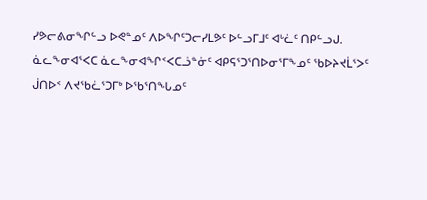ᓯᕗᓕᕕᓂᖏᓪᓗ ᐅᕙᓐᓄᑦ ᐱᐅᖏᑦᑐᓕᓯᒪᕗᑦ ᐅᓪᓗᒥᒧᑦ ᐊᒡᓛᑦ ᑎᑭᓪᓗᒍ.
ᓈᓚᖕᓂᐊᕐᐸᑕ ᓈᓚᖕᓂᐊᖏᑉᐸᑕᓘᓐᓃᑦ ᐊᑭᕋᕐᑐᕐᑎᐅᓂᕐᒥᖕᓄᑦ ᖃᐅᔨᔪᒫᕐᐳᑦ ᒎᑎᐅᑉ ᐱᔪᖃᓛᕐᑐᒥᒃ ᐅᖃᕐᑎᖓᓄᑦ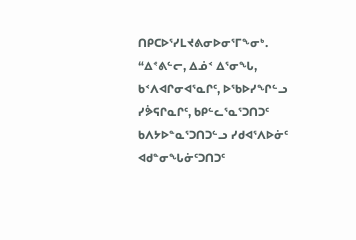ᑎᑭᑕᐅᕐᓯᒪᔪᕕᓂᐅᓂᕐᒥᖕᓂᒃ.
“ᐃᕝᕕᓪᓕ, ᐃᓅᑉ ᐃᕐᓂᖓ, ᑲᑉᐱᐊᒋᓂᐊᕐᓇᒋᑦ, ᐅᖃᐅᓯᖏᓪᓗ ᓯᕘᕋᒋᓇᒋᑦ, ᑲᑭᓪᓚᕐᓇᕐᑐᑎᑐᑦ ᑲᐱᔭᐅᓐᓇᕐᑐᑎᑐᓪᓗ ᓯᑯᐊᕐᐱᐅᓃᑦ ᐊᑯᓐᓂᖓᓃᑦᑐᑎᑐᑦ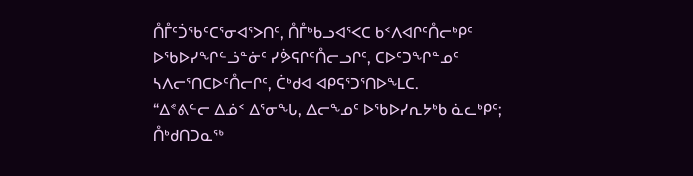ᑍᒤᑦᑑᖃᑦᑕᕐᓂᐊᕐᐳᑎᑦ, ᑍᒤᒃᑲᓗᐊᕐᐸᑕ ᑲᑉᐱᐊᒋᑦᑍᓕᒃᑭᑦ ᐅᖃᐅᓯᖏᓪᓘᓐᓃᑦ ᓯᕘᕋᒋᑦᑍᓕᓗᒋᑦ, ᑕᐅᑦᑐᖏᓐᓄᑦ ᓴᐱᓕᕐᑎᑕᐅᑦᑍᓕᒋᑦ, ᑖᒃᑯᐊ ᐊᑭᕋᕐᑐᕐᑎᐅᖕᒪᑕ.
“ᐃᕝᕕᓪᓕ ᐃᓅᑉ ᐃᕐᓂᖓ, ᐃᓕᖕᓄᑦ ᐅᖃᐅᓯᕆᔭᒃᑲ ᓈᓚᒃᑭᑦ; ᑍᒃᑯᑎᑐᓇᖅ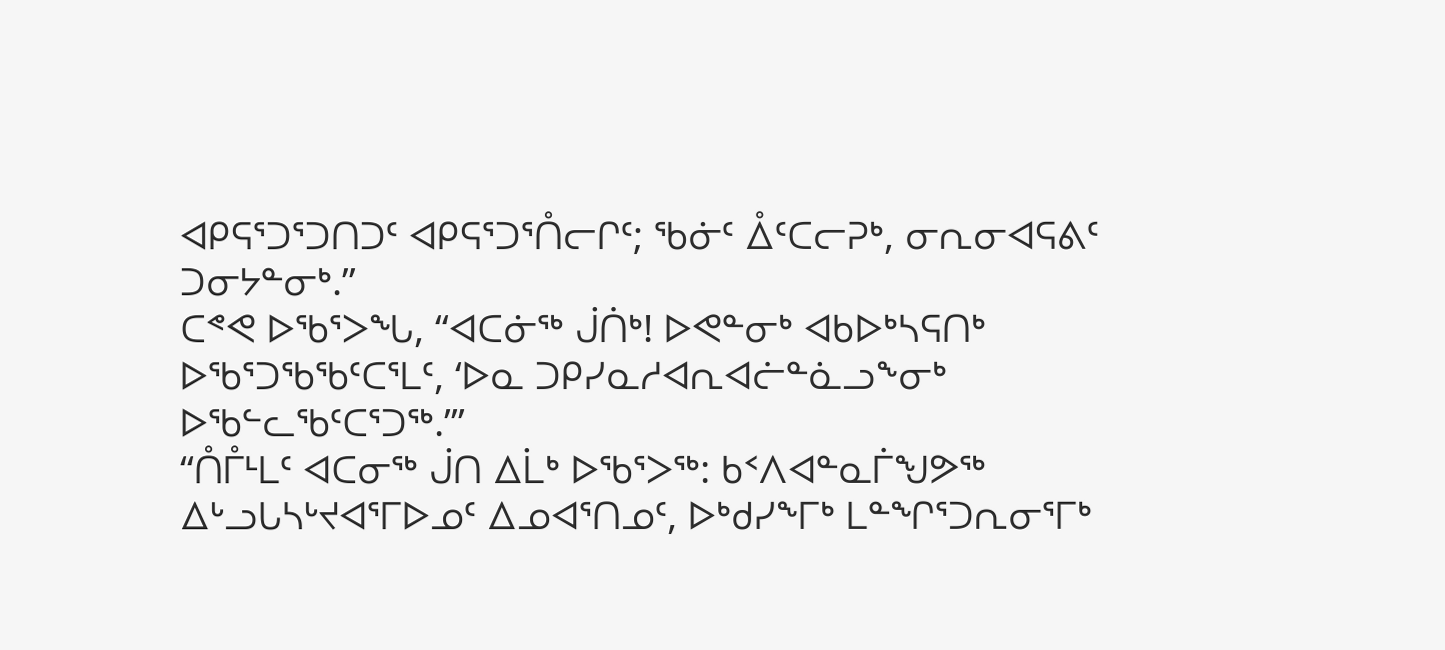ᐊᑭᕋᕐᑐᕐᑐᑎᑐᑦ ᐊᑭᕋᕐᑐᕐᑍᓕᒋᑦ; ᖃᓃᑦ ᐂᑦᑕᓕᕈᒃ, ᓂᕆᓂᐊᕋᕕᑦ ᑐᓂᔭᓐᓂᒃ.”
ᑕᕝᕙ ᐅᖃᕐᐳᖓ, “ᐊᑕᓃᖅ ᒎᑏᒃ! ᐅᕙᓐᓂᒃ ᐊᑲᐅᒃᓴᕋᑎᒃ ᐅᖃᕐᑐᖃᖃᑦᑕᕐᒪᑦ, ‘ᐅᓇ ᑐᑭᓯᓇᓱᐊᕆᐊᓖᓐᓈᓗᖕᓂᒃ ᐅᖃᓪᓚᖃᑦᑕᕐᑐᖅ.’”
“ᑍᒤᒻᒪᑦ ᐊᑕᓂᖅ ᒎᑎ ᐃᒫᒃ ᐅᖃᕐᐳᖅ: ᑲᑉᐱᐊᓐᓇᒦᖑᕗᖅ ᐃᒡᓗᒐᓴᒡᔪᐊᕐᒥᐅᓄᑦ ᐃᓄᐊᕐᑎᓄᑦ, ᐅᒃᑯᓯᖕᒥᒃ ᒪᓐᖏᕐᑐᕆᓂᕐᒥᒃ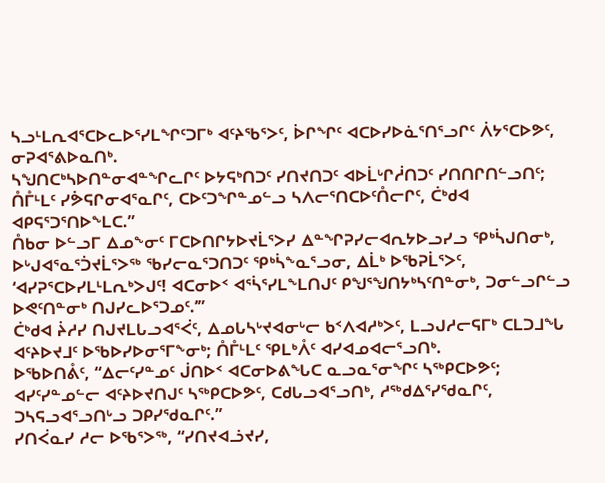ᓴᓗᒻᒪᕆᐊᕐᑕᐅᓚᐅᕐᓯᒪᖏᑦᑐᒥᒃ ᐊᑦᔨᖃᕐᐳᑦ, ᐆᒋᖏᑦ ᐊᑕᐅᓯᐅᓈᕐᑎᕐᓗᒋᑦ ᐲᔭᕐᑕᐅᕗᑦ, ᓂᕈᐊᕐᕕᐅᓇᑎᒃ.
ᓴᖑᑎᑕᒃᓴᐅᑎᓐᓂᐊᓐᖏᓚᒋᑦ ᐅᔭᕋᒃᑎᑐᑦ ᓯᑎᔪᑎᑐᑦ ᐊᐅᒫᒡᒋᓲᑎᑐᑦ ᓯᑎᑎᒋᑎᓪᓗᑎᑦ; ᑍᒤᒻᒪᑦ ᓯᕘᕋᒋᓂᐊᕐᓇᒋᑦ, ᑕᐅᑦᑐᖏᓐᓄᓪᓗ ᓴᐱᓕᕐᑎᑕᐅᑦᑍᓕᒋᑦ, ᑖᒃᑯᐊ ᐊᑭᕋᕐᑐᕐᑎᐅᖕᒪᑕ.”
ᑍᑲᓂ ᐅᓪᓗᒥ ᐃᓄᖕᓂᑦ ᒥᑕᐅᑎᒋᔭᐅᔪᒫᕐᐳᓯ ᐃᓐᖏᕈᓯᓕᐊᕆᔭᐅᓗᓯᓗ ᕿᒃᓵᒍᑎᓂᒃ, ᐅᒡᒍᐊᕐᓇᕐᑑᔪᒫᕐᐳᖅ ᖃᓯᓕᓇᕐᑐᑎᑐᑦ ᕿᒃᓵᖕᓇᕐᓗᓂ, ᐃᒫᒃ ᐅᖃᕈᒫᕐᐳᑦ, ‘ᐊᓯᕈᕐᑕᐅᓯᒪᒻᒪᕆᒃᐳᒍᑦ! ᐊᑕᓂᐅᑉ ᐊᕐᓵᕐᓯᒪᖕᒪᑎᒍᑦ ᑭᖑᕐᖑᑎᔭᒃᓴᑦᑎᓐᓂᒃ, ᑐᓂᓪᓗᒋᓪᓗ ᐅᕙᑦᑎᓐᓂᒃ ᑎᒍᓯᓚᐅᕐᑐᓄᑦ.’”
ᑖᒃᑯᐊ ᔩᓱᓯ ᑎᒍᔪᒪᒐᓗᐊᕐᐹᑦ, ᐃᓄᒐᓴᒡᔪᐊᓂᒡᓕ ᑲᑉᐱᐊᓱᒃᐳᑦ, ᒪᓗᒍᓱᓕᕋᒥᒃ ᑕᒪᑐᒧᖓ ᐊᑦᔨᐅᔪᒧᑦ ᐅᖃᐅᓯᐅᓂᕐᒥᖕᓂᒃ; ᑍᒤᒻᒪᑦ ᕿᒪᒃᐰᑦ ᐊᓯᐊᓄᐊᓕᕐᓗᑎᒃ.
ᐅᖃᐅᑎᕔᑦ, “ᐃᓕᑦᓯᓐᓄᑦ ᒎᑎᐅᑉ ᐊᑕᓂᐅᕕᖓᑕ ᓇᓗᓇᕐᓂᖏᑦ ᓴᖅᑭᑕᐅᕗᑦ; ᐊᓯᑦᓯᓐᓄᓪᓕ ᐊᑦᔨᐅᔪᑎᒍᑦ ᓴᖅᑭᑕᐅᕗᑦ, ᑕᑯᒐᓗᐊᕐᓗᑎᒃ, ᓱᖅᑯᐃᕐᓯᖁᓇᒋᑦ, ᑐᓴᕋᓗᐊᕐᓗᑎᒡᓗ ᑐᑭᓯᖁᓇᒋᑦ.”
ᓯᑎᐹᓇᓯ ᓱᓕ ᐅᖃᕐᐳᖅ, “ᓯᑎᔪᐊᓘᔪᓯ,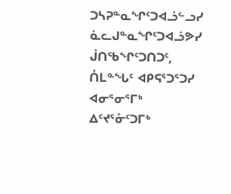ᑐᓴᕈᓐᓇᖏᑦᑐᐊᓘᓪᓗᓯ ᓈᓚᒍᓐᓇᖏᑦᑐᐊᓘᕗᓯ ᒎᑎᖃᖏᑦᑐᑎᑐᑦ, ᑍᒪᓐᖓᑦ ᐊᑭᕋᕐᑐᕐᑐᓯ ᐊᓂᕐᓂᕐᒥᒃ ᐃᑦᔪᕐᓁᑦᑐᒥᒃ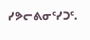ᓯᕗᓕᕕᓂᑦᓯᑐᑦ.